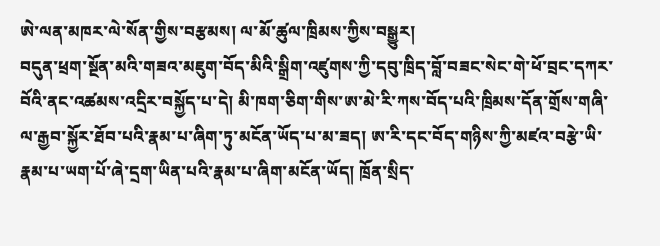ཨེ་ལན་མཁར་ལེ་སོན་གྱིས་བརྩམས། ལ་མོ་ཚུལ་ཁྲིམས་ཀྱིས་བསྒྱུར།
བདུན་ཕྲག་སྔོན་མའི་གཟའ་མཇུག་བོད་མིའི་སྒྲིག་འཛུགས་ཀྱི་དབུ་ཁྲིད་བློ་བཟང་སེང་གེ་ཕོ་བྲང་དཀར་བོའི་ནང་འཚམས་འདྲིར་བསྐྱོད་པ་དེ། མི་ཁག་ཅིག་གིས་ཨ་མེ་རི་ཀས་བོད་པའི་ཁྲིམས་དོན་གྲོས་གཞི་ལ་རྒྱབ་སྐྱོར་ཐོབ་པའི་རྣམ་པ་ཞིག་ཏུ་མངོན་ཡོད་པ་མ་ཟད། ཨ་རི་དང་བོད་གཉིས་ཀྱི་མཛའ་བརྩེ་ཡི་རྣམ་པ་ཡག་པོ་ཞེ་དྲག་ཡིན་པའི་རྣམ་པ་ཞིག་མངོན་ཡོད། ཁྲོན་སྲིད་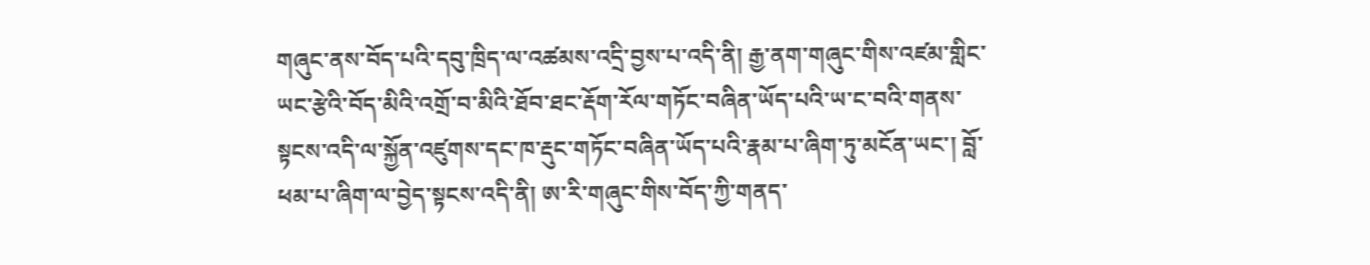གཞུང་ནས་བོད་པའི་དབུ་ཁྲིད་ལ་འཚམས་འདྲི་བྱས་པ་འདི་ནི། རྒྱ་ནག་གཞུང་གིས་འཛམ་གླིང་ཡང་རྩེའི་བོད་མིའི་འགྲོ་བ་མིའི་ཐོབ་ཐང་རྡོག་རོལ་གཏོང་བཞིན་ཡོད་པའི་ཡ་ང་བའི་གནས་སྟངས་འདི་ལ་སྐྱོན་འཛུགས་དང་ཁ་རྡུང་གཏོང་བཞིན་ཡོད་པའི་རྣམ་པ་ཞིག་ཏུ་མངོན་ཡང་། བློ་ཕམ་པ་ཞིག་ལ་བྱེད་སྟངས་འདི་ནི། ཨ་རི་གཞུང་གིས་བོད་ཀྱི་གནད་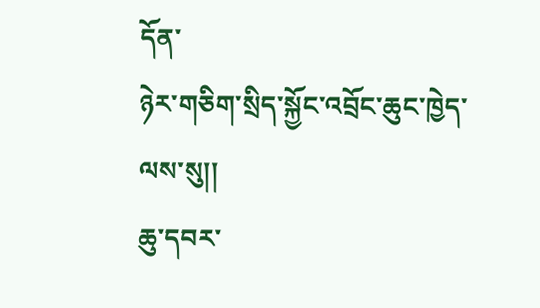དོན་
ཉེར་གཅིག་སྲིད་སྐྱོང་འབྲོང་ཆུང་ཁྱེད་ལས་སུ།།
ཆུ་དབར་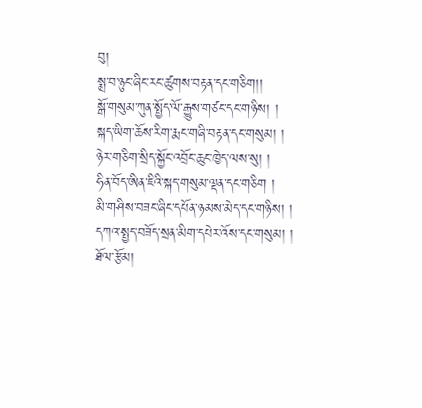བུ།
སྨྲ་བ་ཉུང་ཞིང་རང་ཚུགས་བརྟན་དང་གཅིག།།
སྒོ་གསུམ་ཀུན་སྤྱོད་ལོ་རྒྱུས་གཙང་དང་གཉིས། །
སྐད་ཡིག་ཆོས་རིག་རྨང་གཞི་བརྟན་དང་གསུམ། །
ཉེར་གཅིག་སྲིད་སྐྱོང་འབྲོང་ཆུང་ཁྱེད་ལས་སུ། །
ཧིན་བོད་ཨིན་ཇིའི་སྐད་གསུམ་ལྡན་དང་གཅིག །
མི་གཤིས་བཟང་ཞིང་དཔོན་ཉམས་མེད་དང་གཉིས། །
དཀའ་སྤྱད་བཟོད་སྲན་མིག་དཔེར་འོས་དང་གསུམ། །
ཐོལ་རྩོམ།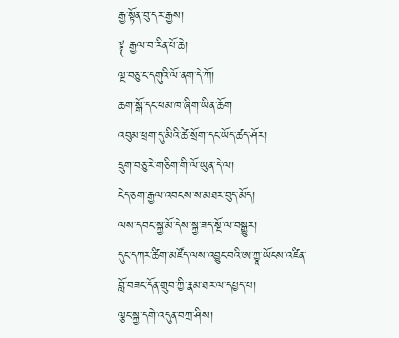རྒྱ་སྟོན་བུ་དར་རྒྱས།
༈ རྒྱལ་བ་རིན་པོ་ཆེ།
ལྔ་བཅུ་ང་དགུའི་ལོ་ནག་དེ་ཀོ།
ཆག་སྒོ་དང་ཕམ་ཁ་ཞིག་ཡིན་ཆོག
འབུམ་ཕྲག་དུ་མིའི་ཚེ་སྲོག་དང་ཡོད་ཚད་ཤོར།
དྲུག་བཅུ་རེ་གཅིག་གི་ལོ་ཡུན་དེ་ལ།
ངེད་ཅག་རྒྱལ་འབངས་ས་མཐར་བུད་མོད།
ལས་དབང་སྐྱ་མོ་དེས་སྐྱ་ཟད་སྔོ་ལ་བསྒྱུར།
དུང་དཀར་ཚིག་མཛོད་ལས་འབྱུང་བའི་ཨ་ཀྱཱ་ཡོངས་འཛིན་བློ་བཟང་དོན་གྲུབ་ཀྱི་རྣམ་ཐར་ལ་དཔྱད་པ།
ལྕང་སྐྱ་དགེ་འདུན་བཀྲ་ཤིས།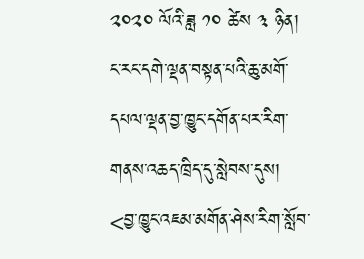༢༠༢༠ ལོའི་ཟླ ༡༠ ཚེས ༣ ཉིན། ང་རང་དགེ་ལྡན་བསྟན་པའི་ཆུ་མགོ་དཔལ་ལྡན་བྱ་ཁྱུང་དགོན་པར་རིག་གནས་འཆད་ཁྲིད་དུ་སླེབས་དུས། <བྱ་ཁྱུང་འཇམ་མགོན་ཤེས་རིག་སློབ་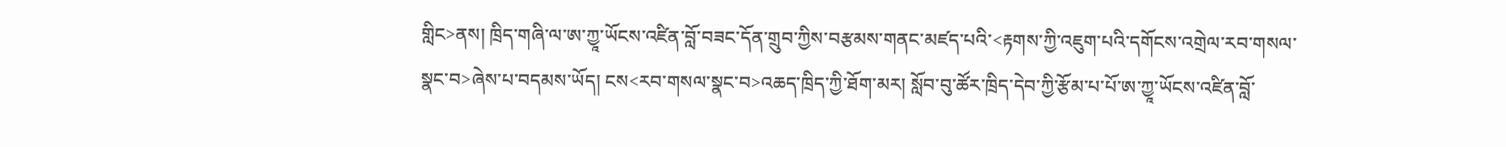གླིང>ནས། ཁྲིད་གཞི་ལ་ཨ་ཀྱཱ་ཡོངས་འཛིན་བློ་བཟང་དོན་གྲུབ་ཀྱིས་བརྩམས་གནང་མཛད་པའི་<རྟགས་ཀྱི་འཇུག་པའི་དགོངས་འགྲེལ་རབ་གསལ་སྣང་བ>ཞེས་པ་བདམས་ཡོད། ངས<རབ་གསལ་སྣང་བ>འཆད་ཁྲིད་ཀྱི་ཐོག་མར། སློབ་བུ་ཚོར་ཁྲིད་དེབ་ཀྱི་རྩོམ་པ་པོ་ཨ་ཀྱཱ་ཡོངས་འཛིན་བློ་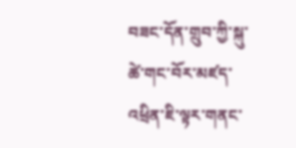བཟང་དོན་གྲུབ་ཀྱི་སྐུ་ཚེ་གང་བོར་མཛད་འཕྲིན་ཇི་ལྟར་གནང་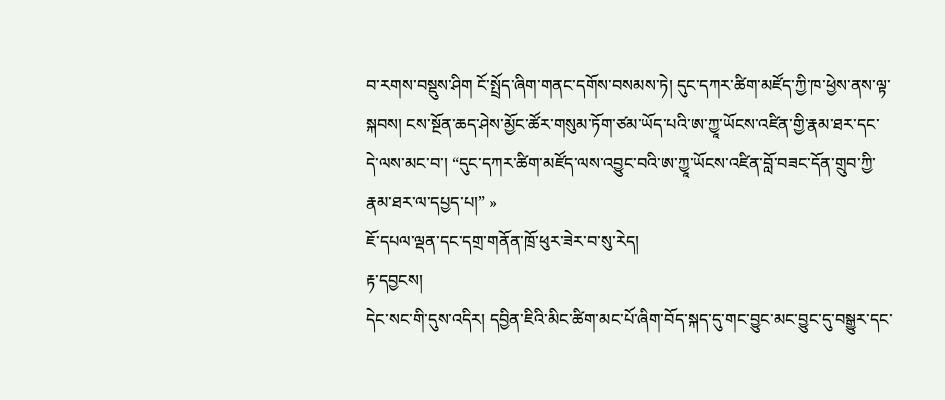བ་རགས་བསྡུས་ཤིག ངོ་སྤྲོད་ཞིག་གནང་དགོས་བསམས་ཏེ། དུང་དཀར་ཚིག་མཛོད་ཀྱི་ཁ་ཕྱེས་ནས་ལྟ་སྐབས། ངས་སྔོན་ཆད་ཤེས་མྱོང་ཚོར་གསུམ་ཏོག་ཙམ་ཡོད་པའི་ཨ་ཀྱཱ་ཡོངས་འཛིན་གྱི་རྣམ་ཐར་དང་
དེ་ལས་མང་བ་། “དུང་དཀར་ཚིག་མཛོད་ལས་འབྱུང་བའི་ཨ་ཀྱཱ་ཡོངས་འཛིན་བློ་བཟང་དོན་གྲུབ་ཀྱི་རྣམ་ཐར་ལ་དཔྱད་པ།” »
ཇོ་དཔལ་ལྡན་དང་དགྲ་གནོན་ཁྲོ་ཕུར་ཟེར་བ་སུ་རེད།
རྟ་དབྱངས།
དེང་སང་གི་དུས་འདིར། དབྱིན་ཇིའི་མིང་ཚིག་མང་པོ་ཞིག་བོད་སྐད་དུ་གང་བྱུང་མང་བྱུང་དུ་བསྒྱུར་དང་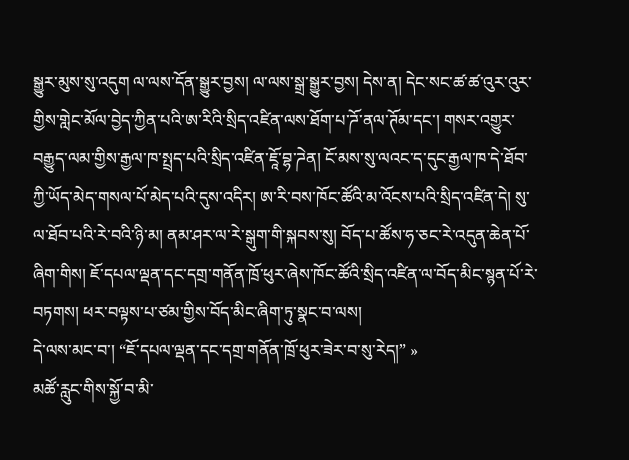སྒྱུར་མུས་སུ་འདུག ལ་ལས་དོན་སྒྱུར་བྱས། ལ་ལས་སྒྲ་སྒྱུར་བྱས། དེས་ན། དེང་སང་ཚ་ཚ་འུར་འུར་གྱིས་གླེང་མོལ་བྱེད་ཀྱིན་པའི་ཨ་རིའི་སྲིད་འཛིན་ལས་ཐོག་པ་ཌོ་ནལ་ཊོམ་དང་། གསར་འགྱུར་བརྒྱུད་ལམ་གྱིས་རྒྱལ་ཁ་སྤྲད་པའི་སྲིད་འཛིན་ཇཱོ་བྷ་ཌེན། ངོ་མས་སུ་ལའང་ད་དུང་རྒྱལ་ཁ་དེ་ཐོབ་ཀྱི་ཡོད་མེད་གསལ་པོ་མེད་པའི་དུས་འདིར། ཨ་རི་བས་ཁོང་ཚོའི་མ་འོངས་པའི་སྲིད་འཛིན་དེ། སུ་ལ་ཐོབ་པའི་རེ་བའི་ཉི་མ། ནམ་ཤར་ལ་རེ་སྒུག་གི་སྐབས་སུ། བོད་པ་ཚོས་ཧ་ཅང་རེ་འདུན་ཆེན་པོ་ཞིག་གིས། ཇོ་དཔལ་ལྡན་དང་དགྲ་གནོན་ཁྲོ་ཕུར་ཞེས་ཁོང་ཚོའི་སྲིད་འཛིན་ལ་བོད་མིང་སྙན་པོ་རེ་བཏགས། ཕར་བལྟས་པ་ཙམ་གྱིས་བོད་མིང་ཞིག་ཏུ་སྣང་བ་ལས།
དེ་ལས་མང་བ་། “ཇོ་དཔལ་ལྡན་དང་དགྲ་གནོན་ཁྲོ་ཕུར་ཟེར་བ་སུ་རེད།” »
མཚོ་རླུང་གིས་སྐྱོ་བ་མི་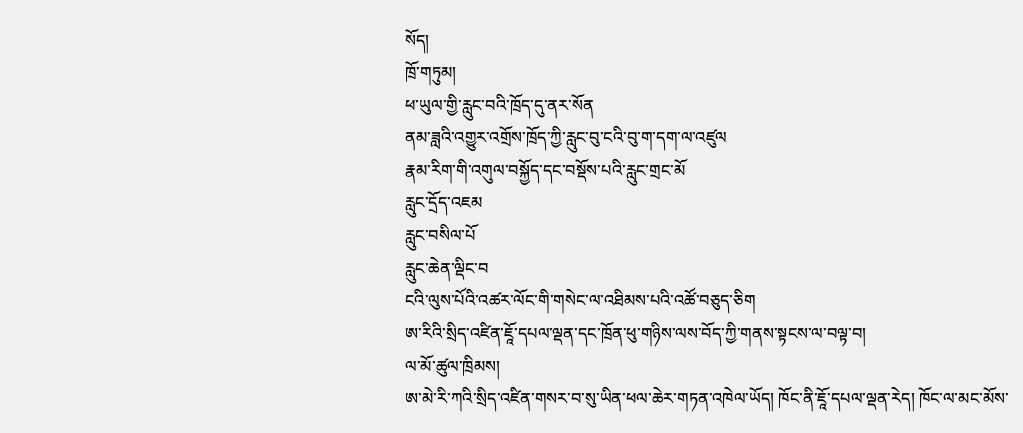སོད།
ཁྲོ་གཏུམ།
ཕ་ཡུལ་གྱི་རླུང་བའི་ཁྲོད་དུ་ནར་སོན
ནམ་ཟླའི་འགྱུར་འགྲོས་ཁྲོད་ཀྱི་རླུང་བུ་ངའི་བུ་ག་དག་ལ་འཛུལ
རྣམ་རིག་གི་འགུལ་བསྐྱོད་དང་བསྡོས་པའི་རླུང་གྲང་མོ
རླུང་དྲོད་འཇམ
རླུང་བསིལ་པོ
རླུང་ཆེན་ལྡིང་བ
ངའི་ལུས་པོའི་འཚར་ལོང་གི་གསེང་ལ་འཐིམས་པའི་འཚོ་བཅུད་ཅིག
ཨ་རིའི་སྲིད་འཛིན་ཇཱོ་དཔལ་ལྡན་དང་ཁྲོན་ཕུ་གཉིས་ལས་བོད་ཀྱི་གནས་སྟངས་ལ་བལྟ་བ།
ལ་མོ་ཚུལ་ཁྲིམས།
ཨ་མེ་རི་ཀའི་སྲིད་འཛིན་གསར་བ་སུ་ཡིན་ཕལ་ཆེར་གཏན་འཁེལ་ཡོད། ཁོང་ནི་ཇཱོ་དཔལ་ལྡན་རེད། ཁོང་ལ་མང་མོས་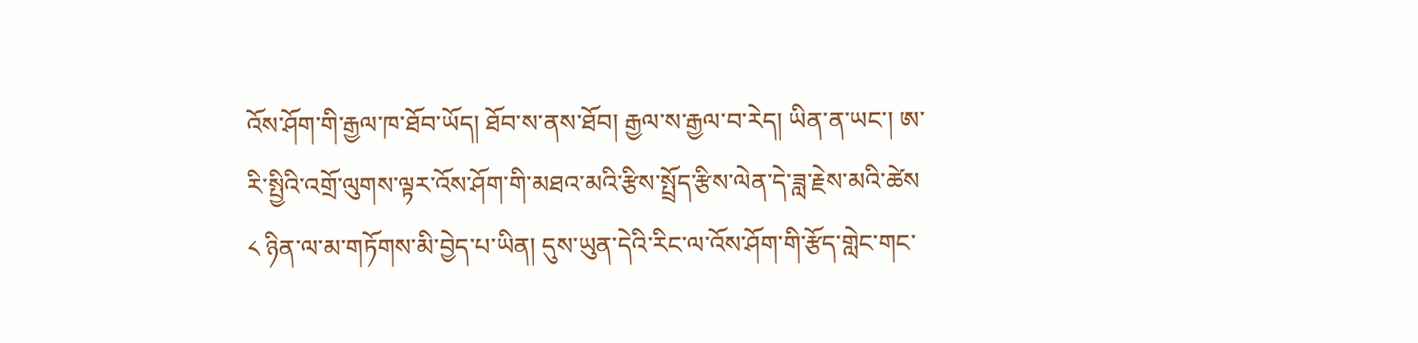འོས་ཤོག་གི་རྒྱལ་ཁ་ཐོབ་ཡོད། ཐོབ་ས་ནས་ཐོབ། རྒྱལ་ས་རྒྱལ་བ་རེད། ཡིན་ན་ཡང་། ཨ་རི་སྤྱིའི་འགྲོ་ལུགས་ལྟར་འོས་ཤོག་གི་མཐའ་མའི་རྩིས་སྤྲོད་རྩིས་ལེན་དེ་ཟླ་རྗེས་མའི་ཚེས ༨ ཉིན་ལ་མ་གཏོགས་མི་བྱེད་པ་ཡིན། དུས་ཡུན་དེའི་རིང་ལ་འོས་ཤོག་གི་རྩོད་གླེང་གང་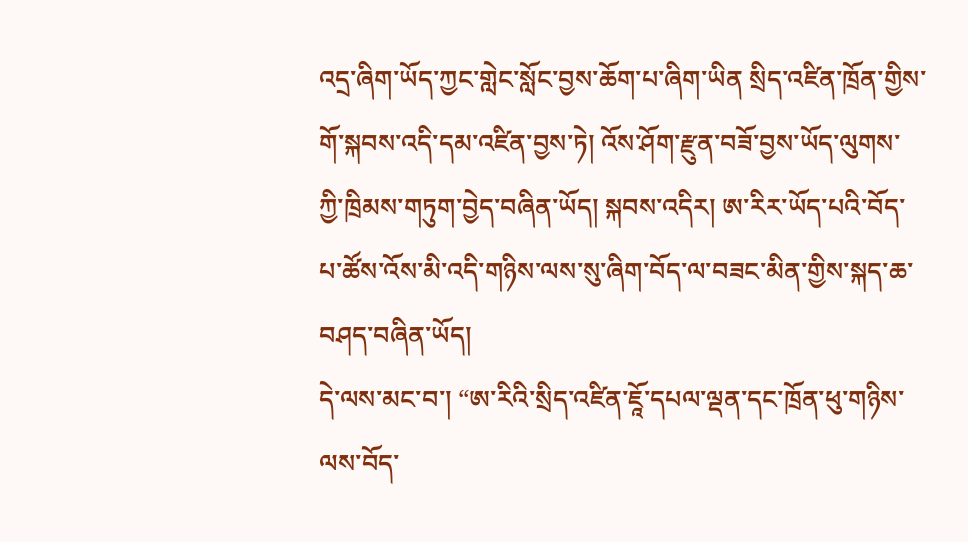འདྲ་ཞིག་ཡོད་ཀྱང་གླེང་སློང་བྱས་ཆོག་པ་ཞིག་ཡིན སྲིད་འཛིན་ཁྲོན་གྱིས་གོ་སྐབས་འདི་དམ་འཛིན་བྱས་ཏེ། འོས་ཤོག་རྫུན་བཟོ་བྱས་ཡོད་ལུགས་ཀྱི་ཁྲིམས་གཏུག་བྱེད་བཞིན་ཡོད། སྐབས་འདིར། ཨ་རིར་ཡོད་པའི་བོད་པ་ཚོས་འོས་མི་འདི་གཉིས་ལས་སུ་ཞིག་བོད་ལ་བཟང་མིན་གྱིས་སྐད་ཆ་བཤད་བཞིན་ཡོད།
དེ་ལས་མང་བ་། “ཨ་རིའི་སྲིད་འཛིན་ཇཱོ་དཔལ་ལྡན་དང་ཁྲོན་ཕུ་གཉིས་ལས་བོད་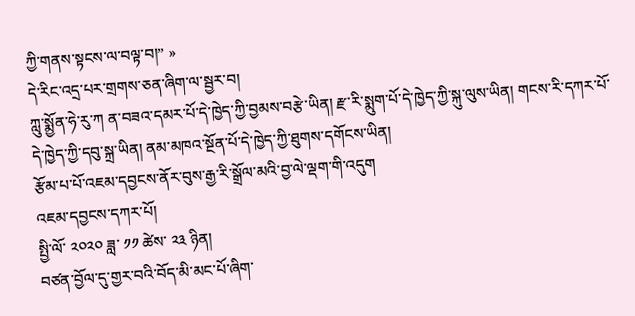ཀྱི་གནས་སྟངས་ལ་བལྟ་བ།” »
དེ་རིང་འདྲ་པར་གྲགས་ཅན་ཞིག་ལ་སྦྱར་བ།
ཀླུ་སྨྱོན་ཧེ་རུ་ཀ ན་བཟའ་དམར་པོ་དེ་ཁྱེད་ཀྱི་བྱམས་བརྩེ་ཡིན། རྫ་རི་སྨུག་པོ་དེ་ཁྱེད་ཀྱི་སྐུ་ལུས་ཡིན། གངས་རི་དཀར་པོ་དེ་ཁྱེད་ཀྱི་དབུ་སྐྲ་ཡིན། ནམ་མཁའ་སྔོན་པོ་དེ་ཁྱེད་ཀྱི་ཐུགས་དགོངས་ཡིན།
རྩོམ་པ་པོ་འཇམ་དབྱངས་ནོར་བུས་རྒྱ་རི་སྒྲོལ་མའི་བྱ་ལེ་ལྡག་གི་འདུག
འཇམ་དབྱངས་དཀར་པོ།
སྤྱི་ལོ་ ༢༠༢༠ ཟླ་ ༡༡ ཚེས་ ༢༣ ཉིན།
བཙན་བྱོལ་དུ་གྱར་བའི་བོད་མི་མང་པོ་ཞིག་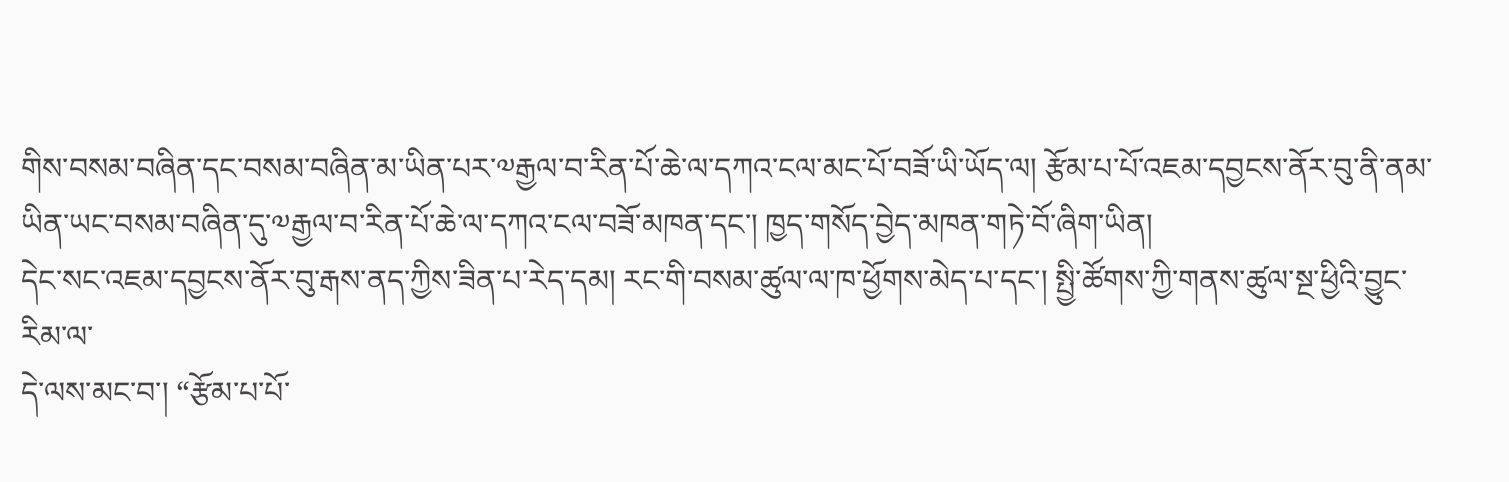གིས་བསམ་བཞིན་དང་བསམ་བཞིན་མ་ཡིན་པར་༧རྒྱལ་བ་རིན་པོ་ཆེ་ལ་དཀའ་ངལ་མང་པོ་བཟོ་ཡི་ཡོད་ལ། རྩོམ་པ་པོ་འཇམ་དབྱངས་ནོར་བུ་ནི་ནམ་ཡིན་ཡང་བསམ་བཞིན་དུ་༧རྒྱལ་བ་རིན་པོ་ཆེ་ལ་དཀའ་ངལ་བཟོ་མཁན་དང་། ཁྱད་གསོད་བྱེད་མཁན་གཏེ་བོ་ཞིག་ཡིན།
དེང་སང་འཇམ་དབྱངས་ནོར་བུ་རྒས་ནད་ཀྱིས་ཟིན་པ་རེད་དམ། རང་གི་བསམ་ཚུལ་ལ་ཁ་ཕྱོགས་མེད་པ་དང་། སྤྱི་ཚོགས་ཀྱི་གནས་ཚུལ་སྔ་ཕྱིའི་བྱུང་རིམ་ལ་
དེ་ལས་མང་བ་། “རྩོམ་པ་པོ་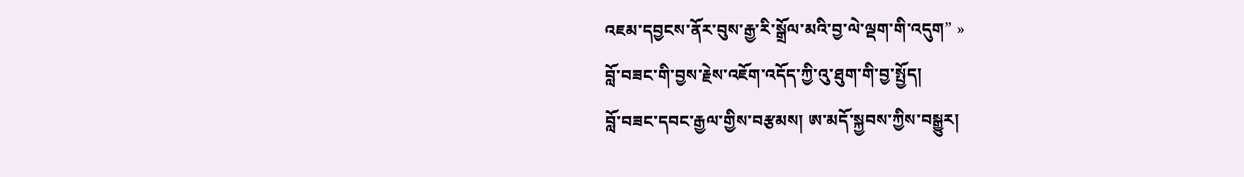འཇམ་དབྱངས་ནོར་བུས་རྒྱ་རི་སྒྲོལ་མའི་བྱ་ལེ་ལྡག་གི་འདུག” »
བློ་བཟང་གི་བྱས་རྗེས་འཇོག་འདོད་ཀྱི་འུ་ཐུག་གི་བྱ་སྤྱོད།
བློ་བཟང་དབང་རྒྱལ་གྱིས་བརྩམས། ཨ་མདོ་སྐྱབས་ཀྱིས་བསྒྱུར།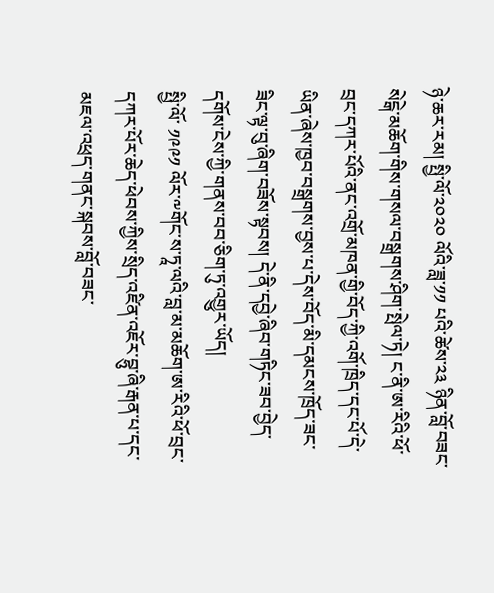ཉེ་ཆར་རམ། སྤྱི་ལོ་༢༠༢༠ ལོའི་ཟླ་༡༡ པའི་ཚེས་༢༣ ཉིན་བློ་བཟང་སེངྒེ་མཆོག་གིས་གསལ་བསྒྲགས་ཤིག་སྤེལ་ཏེ། ང་ནི་ཨ་རིའི་ཕོ་བྲང་དཀར་པོའི་ནང་འགྲོ་མཁན་གྱི་བོད་ཀྱི་འགོ་ཁྲིད་དང་པོ་དེ་ཡིན་ཞེས་ཁྱབ་བསྒྲགས་བྱས་པ་དེས་བོད་མི་དམངས་ཁྲོད་ཟང་ཟིང་ལྟ་བུ་ཞིག་བཟོས་སྟབས། དེ་ནི་དབྱེ་ཞིབ་གཏིང་ཟབ་བྱེད་དགོས་ངེས་ཀྱི་གནས་བབ་ཅིག་ཏུ་འགྱུར་ཡོད།
སྤྱི་ལོ་ ༡༩༩༡ ལོར་༸གོང་ས་ཏཱ་ལའི་བླ་མ་མཆོག་ཨ་རིའི་ཕོ་བྲང་དཀར་པོར་ཆེད་ཕེབས་ཀྱིས་སྲིད་འཛིན་འཇོར་བྷུ་ཞི་རྒན་པ་དང་མཇལ་འཕྲད་གནང་སྐབས་བློ་བཟང་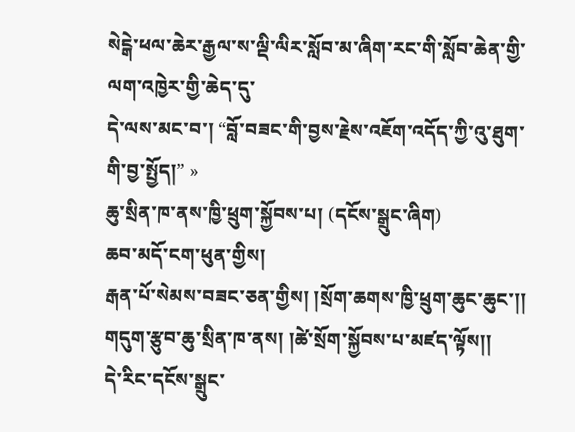སེངྒེ་ཕལ་ཆེར་རྒྱལ་ས་ལྡི་ལིར་སློབ་མ་ཞིག་རང་གི་སློབ་ཆེན་གྱི་ལག་འཁྱེར་གྱི་ཆེད་དུ་
དེ་ལས་མང་བ་། “བློ་བཟང་གི་བྱས་རྗེས་འཇོག་འདོད་ཀྱི་འུ་ཐུག་གི་བྱ་སྤྱོད།” »
ཆུ་སྲིན་ཁ་ནས་ཁྱི་ཕྲུག་སྐྱོབས་པ། (དངོས་སྒྲུང་ཞིག)
ཆབ་མདོ་ངག་ཕུན་གྱིས།
རྒན་པོ་སེམས་བཟང་ཅན་གྱིས། །སྲོག་ཆགས་ཁྱི་ཕྲུག་ཆུང་ཆུང་།།
གདུག་རྩུབ་ཆུ་སྲིན་ཁ་ནས། །ཚེ་སྲོག་སྐྱོབས་པ་མཛད་ལྟོས།།
དེ་རིང་དངོས་སྒྲུང་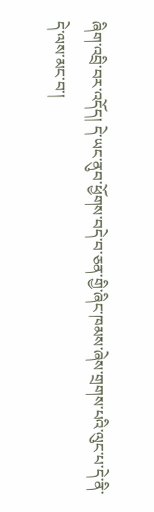ཞིག་འབྲི་བར་འདོད། དེ་ཡང་ནུབ་ཕྱོགས་བདེ་བ་ཅན་གྱི་ཞིང་ཁམས་ཞེས་གྲགས་པའི་ལུང་པ་དེ་ནི་
དེ་ལས་མང་བ་།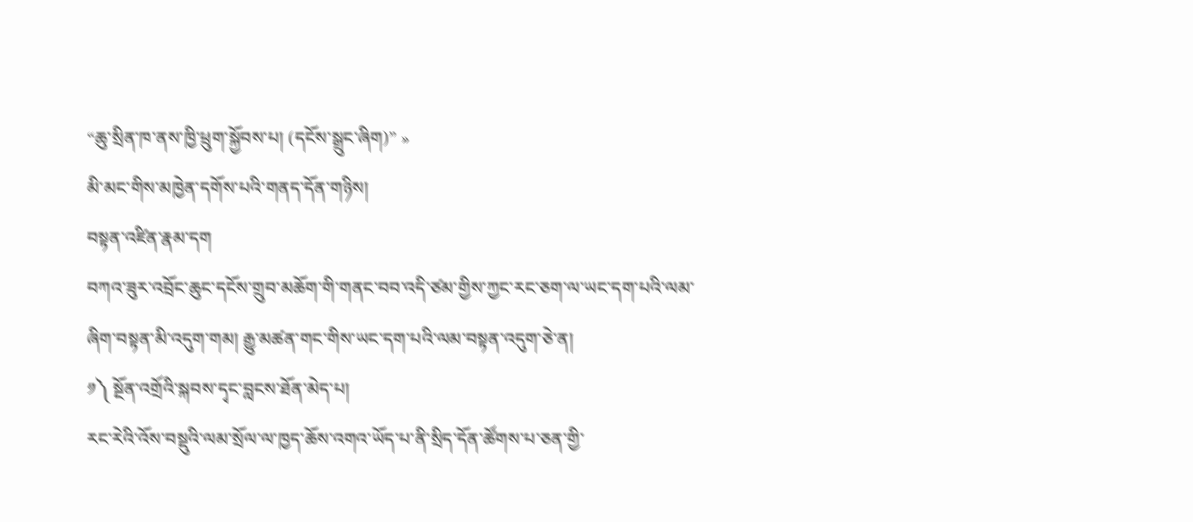“ཆུ་སྲིན་ཁ་ནས་ཁྱི་ཕྲུག་སྐྱོབས་པ། (དངོས་སྒྲུང་ཞིག)” »
མི་མང་གིས་མཁྱེན་དགོས་པའི་གནད་དོན་གཉིས།
བསྟན་འཛིན་རྣམ་དག
བཀའ་ཟུར་འབྲོང་ཆུང་དངོས་གྲུབ་མཆོག་གི་གནང་བབ་འདི་ཙམ་གྱིས་ཀྱང་རང་ཅག་ལ་ཡང་དག་པའི་ལམ་ཞིག་བསྟན་མི་འདུག་གམ། རྒྱུ་མཚན་གང་གིས་ཡང་དག་པའི་ལམ་བསྟན་འདུག་ཅེ་ན།
༡༽ སྔོན་འགྲོའི་སྐབས་དྭང་བླངས་ཐོན་མེད་པ།
རང་རེའི་འོས་བསྡུའི་ལམ་སྲོལ་ལ་ཁྱད་ཆོས་འགའ་ཡོད་པ་ནི་སྲིད་དོན་ཚོགས་པ་ཅན་གྱི་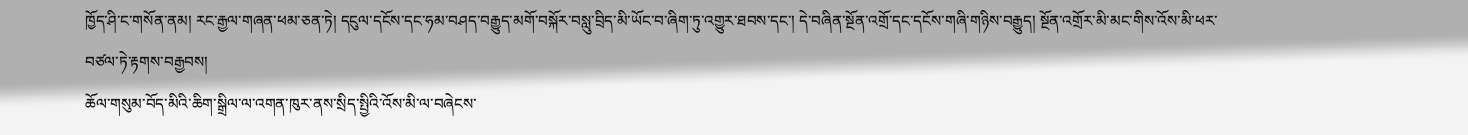ཁྱོད་ཤི་ང་གསོན་ནམ། རང་རྒྱལ་གཞན་ཕམ་ཅན་ཏེ། དངུལ་དངོས་དང་ཧམ་བཤད་བརྒྱུད་མགོ་བསྐོར་བསླུ་བྲིད་མི་ཡོང་བ་ཞིག་ཏུ་འགྱུར་ཐབས་དང་། དེ་བཞིན་སྔོན་འགྲོ་དང་དངོས་གཞི་གཉིས་བརྒྱུད། སྔོན་འགྲོར་མི་མང་གིས་འོས་མི་ཕར་བཙལ་ཏེ་རྟགས་བརྒྱབས།
ཆོལ་གསུམ་བོད་མིའི་ཆིག་སྒྲིལ་ལ་འགན་ཁུར་ནས་སྲིད་སྤྱིའི་འོས་མི་ལ་བཞེངས་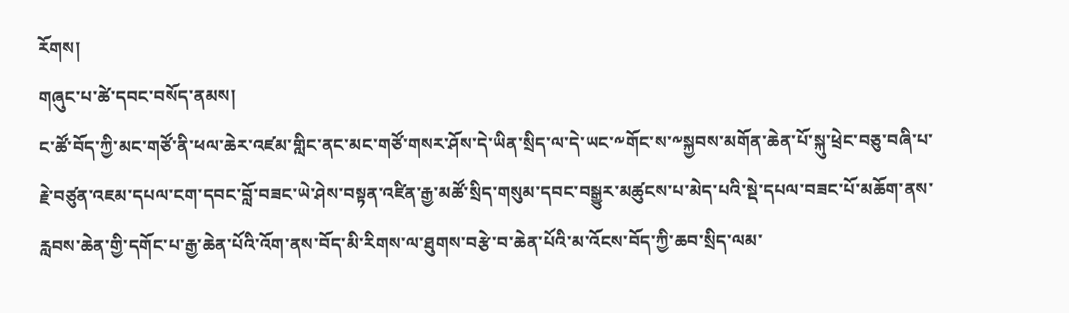རོགས།
གཞུང་པ་ཚེ་དབང་བསོད་ནམས།
ང་ཚོ་བོད་ཀྱི་མང་གཙོ་ནི་ཕལ་ཆེར་འཛམ་གླིང་ནང་མང་གཙོ་གསར་ཤོས་དེ་ཡིན་སྲིད་ལ་དེ་ཡང་༸གོང་ས་༸སྐྱབས་མགོན་ཆེན་པོ་སྐུ་ཕྲེང་བཅུ་བཞི་པ་རྗེ་བཙུན་འཇམ་དཔལ་ངག་དབང་བློ་བཟང་ཡེ་ཤེས་བསྟན་འཛིན་རྒྱ་མཚོ་སྲིད་གསུམ་དབང་བསྒྱུར་མཚུངས་པ་མེད་པའི་སྡེ་དཔལ་བཟང་པོ་མཆོག་ནས་རླབས་ཆེན་གྱི་དགོང་པ་རྒྱ་ཆེན་པོའི་འོག་ནས་བོད་མི་རིགས་ལ་ཐུགས་བརྩེ་བ་ཆེན་པོའི་མ་འོངས་བོད་ཀྱི་ཆབ་སྲིད་ལམ་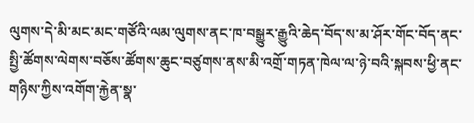ལུགས་དེ་མི་མང་མང་གཙོའི་ལམ་ལུགས་ནང་ཁ་བསྒྱུར་རྒྱུའི་ཆེད་བོད་ས་མ་ཤོར་གོང་བོད་ནང་སྤྱི་ཚོགས་ལེགས་བཅོས་ཚོགས་ཆུང་བཙུགས་ནས་མི་འགྲོ་གཏན་ཁེལ་ལ་ཉེ་བའི་སྐབས་ཕྱི་ནང་གཉིས་ཀྱིས་འགོག་རྐྱེན་སྣ་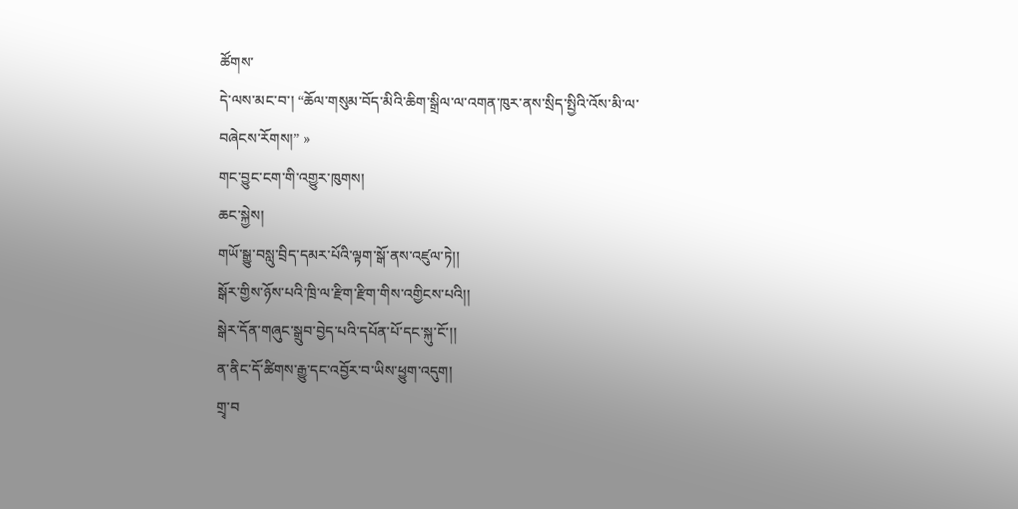ཚོགས་
དེ་ལས་མང་བ་། “ཆོལ་གསུམ་བོད་མིའི་ཆིག་སྒྲིལ་ལ་འགན་ཁུར་ནས་སྲིད་སྤྱིའི་འོས་མི་ལ་བཞེངས་རོགས།” »
གང་བྱུང་ངག་གི་འགྱུར་ཁུགས།
ཆང་སྐྱེས།
གཡོ་སྒྱུ་བསླུ་བྲིད་དམར་པོའི་ལྟག་སྒོ་ནས་འཛུལ་ཏེ།།
སྒོར་གྱིས་ཉོས་པའི་ཁྲི་ལ་རྫིག་རྫིག་གིས་འགྱིངས་པའི།།
སྒེར་དོན་གཞུང་སྒྲུབ་བྱེད་པའི་དཔོན་པོ་དང་སྐུ་ངོ་།།
ན་ནིང་དོ་ཚིགས་རྒྱུ་དང་འབྱོར་བ་ཡིས་ཕྱུག་འདུག།
གྲྭ་བ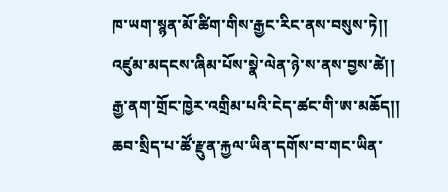ཁ་ཡག་སྙན་མོ་ཚིག་གིས་རྒྱང་རིང་ནས་བསུས་ཏེ།།
འཛུམ་མདངས་ཞིམ་པོས་སྣེ་ལེན་ཉེ་ས་ནས་བྱས་ཚེ།།
རྒྱ་ནག་གྲོང་ཁྱེར་འགྲིམ་པའི་ངེད་ཚང་གི་ཨ་མཆོད།།
ཆབ་སྲིད་པ་ཚོ་རྫུན་རྐྱལ་ཡིན་དགོས་བ་གང་ཡིན་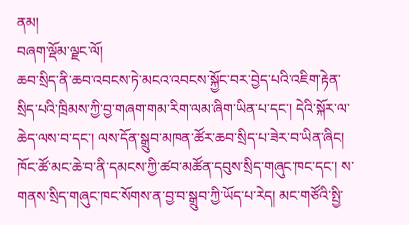ནམ།
བཞག་ལྡོམ་ལྗང་ལོ།
ཆབ་སྲིད་ནི་ཆབ་འབངས་ཏེ་མངའ་འབངས་སྐྱོང་བར་བྱེད་པའི་འཇིག་རྟེན་སྲིད་པའི་ཁྲིམས་ཀྱི་བྱ་གཞག་གམ་རིག་ལམ་ཞིག་ཡིན་པ་དང་། དེའི་སྐོར་ལ་ཆེད་ལས་བ་དང་། ལས་དོན་སྒྲུབ་མཁན་ཚོར་ཆབ་སྲིད་པ་ཟེར་བ་ཡིན་ཞིང། ཁོང་ཚོ་མང་ཆེ་བ་ནི་དམངས་ཀྱི་ཚབ་མཚོན་དབུས་སྲིད་གཞུང་ཁང་དང་། ས་གནས་སྲིད་གཞུང་ཁང་སོགས་ན་བྱ་བ་སྒྲུབ་ཀྱི་ཡོད་པ་རེད། མང་གཙོའི་སྤྱི་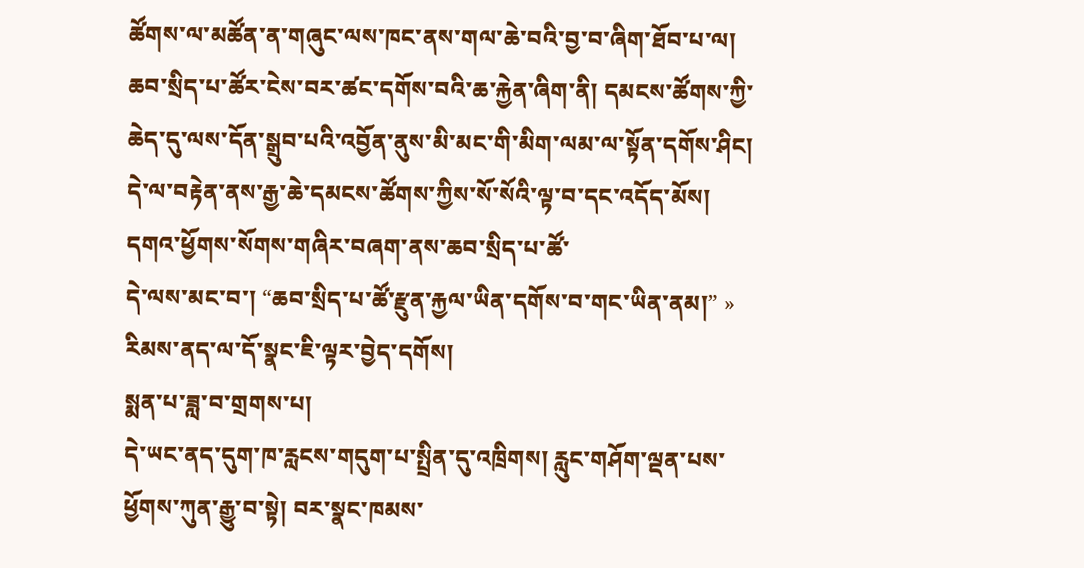ཚོགས་ལ་མཚོན་ན་གཞུང་ལས་ཁང་ནས་གལ་ཆེ་བའི་བྱ་བ་ཞིག་ཐོབ་པ་ལ། ཆབ་སྲིད་པ་ཚོར་ངེས་བར་ཚང་དགོས་བའི་ཆ་རྐྱེན་ཞིག་ནི། དམངས་ཚོགས་ཀྱི་ཆེད་དུ་ལས་དོན་སྒྲུབ་པའི་འབྱོན་ནུས་མི་མང་གི་མིག་ལམ་ལ་སྟོན་དགོས་ཤིང། དེ་ལ་བརྟེན་ནས་རྒྱ་ཆེ་དམངས་ཚོགས་ཀྱིས་སོ་སོའི་ལྟ་བ་དང་འདོད་མོས། དགའ་ཕྱོགས་སོགས་གཞིར་བཞག་ནས་ཆབ་སྲིད་པ་ཚོ་
དེ་ལས་མང་བ་། “ཆབ་སྲིད་པ་ཚོ་རྫུན་རྐྱལ་ཡིན་དགོས་བ་གང་ཡིན་ནམ།” »
རིམས་ནད་ལ་དོ་སྣང་ཇི་ལྟར་བྱེད་དགོས།
སྨན་པ་ཟླ་བ་གྲགས་པ།
དེ་ཡང་ནད་དུག་ཁ་རླངས་གདུག་པ་སྤྲིན་དུ་འཁྲིགས། རླུང་གཤོག་ལྡན་པས་ཕྱོགས་ཀུན་རྒྱུ་བ་སྟེ། བར་སྣང་ཁམས་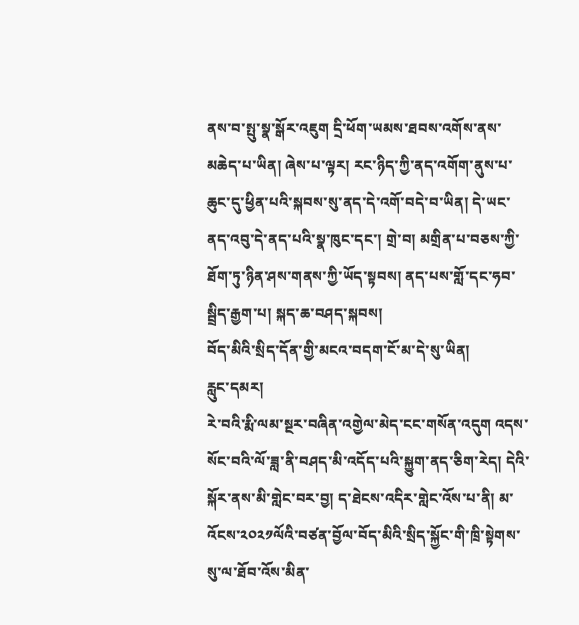ནས་བ་སྤུ་སྣ་སྒོར་འཇུག དྲི་ཕོག་ཡམས་ཐབས་འགོས་ནས་མཆེད་པ་ཡིན། ཞེས་པ་ལྟར། རང་ཉིད་ཀྱི་ནད་འགོག་ནུས་པ་ཆུང་དུ་ཕྱིན་པའི་སྐབས་སུ་ནད་དེ་འགོ་བདེ་བ་ཡིན། དེ་ཡང་ནད་འབུ་དེ་ནད་པའི་སྣ་ཁུང་དང་། གྲེ་བ། མགྲིན་པ་བཅས་ཀྱི་ཐོག་ཏུ་ཉིན་ཤས་གནས་ཀྱི་ཡོད་སྟབས། ནད་པས་གློ་དང་ཧབ་སྦྲིད་རྒྱག་པ། སྐད་ཆ་བཤད་སྐབས།
བོད་མིའི་སྲིད་དོན་གྱི་མངའ་བདག་ངོ་མ་དེ་སུ་ཡིན།
རླུང་དམར།
རེ་བའི་རྨི་ལམ་སྔར་བཞིན་འགྱེལ་མེད་ངང་གསོན་འདུག འདས་སོང་བའི་ལོ་ཟླ་ནི་བཤད་མི་འདོད་པའི་སྐྱུག་ནད་ཅིག་རེད། དེའི་སྐོར་ནས་མི་གླེང་བར་བྱ། ད་ཐེངས་འདིར་གླེང་འོས་པ་ནི། མ་འོངས་༢༠༢༡ལོའི་བཙན་བྱོལ་བོད་མིའི་སྲིད་སྐྱོང་གི་ཁྲི་སྟེགས་སུ་ལ་ཐོབ་འོས་མིན་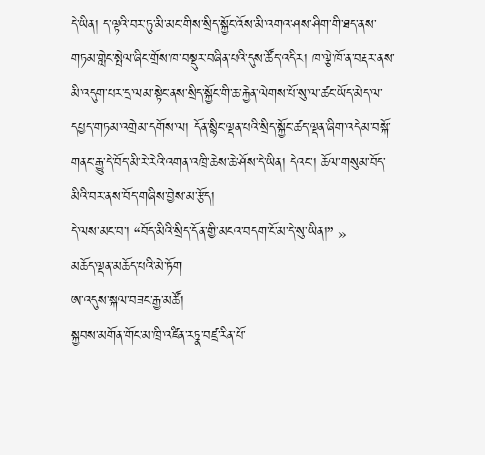དེ་ཡིན། ད་ལྟའི་བར་ཏུ་མི་མང་གིས་སྲིད་སྐྱོང་འོས་མི་འགའ་ཤས་ཤིག་གི་ཐད་ནས་གཏམ་གླེང་སྤེལ་ཞིང་གྲོས་ཁ་བསྡུར་བཞིན་པའི་དུས་ཚོད་འདིར། ཁ་ལྕེ་ཁོ་ན་བརྡར་ནས་མི་འདུག་པར་དྲ་ལམ་སྟེང་ནས་སྲིད་སྐྱོང་གི་ཆ་རྐྱེན་ལེགས་པོ་སུ་ལ་ཚང་ཡོད་མེད་ལ་དཔྱད་གཏམ་འགྲེམ་དགོས་ལ། དོན་སྙིང་ལྡན་པའི་སྲིད་སྐྱོང་ཚད་ལྡན་ཞིག་འདེམ་བསྐོ་གནང་རྒྱུ་དེ་བོད་མི་རེ་རེའི་འགན་འཁྲི་ཆེས་ཆེ་ཤོས་དེ་ཡིན། དེའང་། ཆོལ་གསུམ་བོད་མིའི་བར་ནས་བོད་གཞིས་བྱེས་མ་རྩོད།
དེ་ལས་མང་བ་། “བོད་མིའི་སྲིད་དོན་གྱི་མངའ་བདག་ངོ་མ་དེ་སུ་ཡིན།” »
མཆོད་ལྡན་མཆོད་པའི་མེ་ཏོག
ཨ་འདུས་སྐལ་བཟང་རྒྱ་མཚོ།
སྐྱབས་མགོན་གོང་མ་ཁྲི་འཛིན་རཏྣ་བཛྲ་རིན་པོ་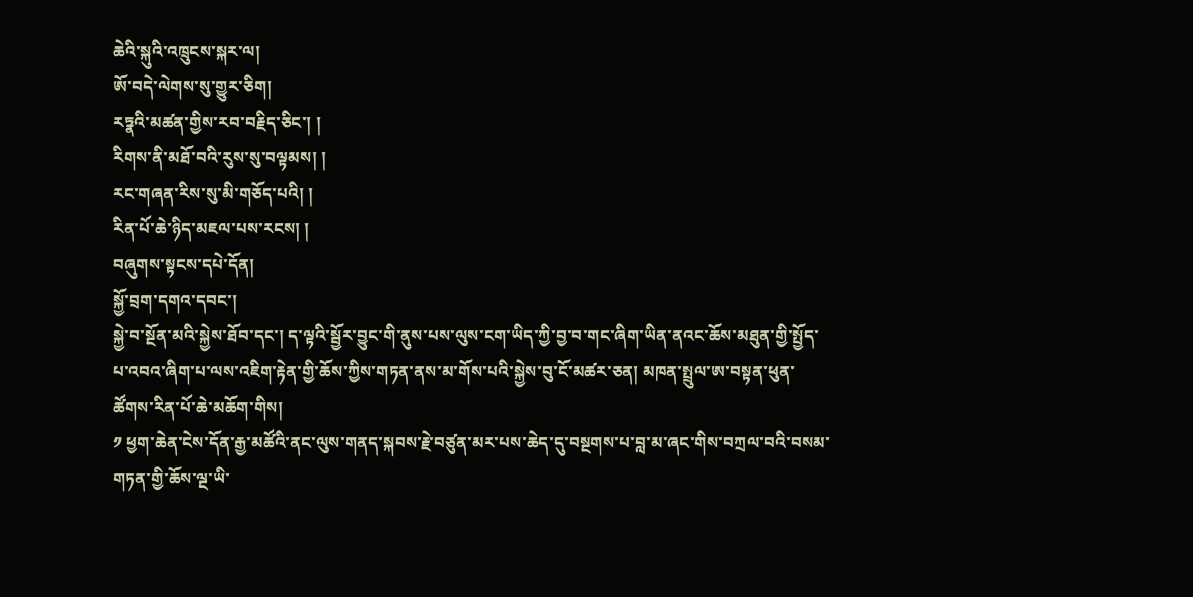ཆེའི་སྐུའི་འཁྲུངས་སྐར་ལ།
ཨོ་བདེ་ལེགས་སུ་གྱུར་ཅིག།
རཏྣའི་མཚན་གྱིས་རབ་བརྗིད་ཅིང་། །
རིགས་ནི་མཐོ་བའི་རུས་སུ་བལྟམས། །
རང་གཞན་རིས་སུ་མི་གཅོད་པའི། །
རིན་པོ་ཆེ་ཉིད་མཇལ་པས་རངས། །
བཞུགས་སྟངས་དཔེ་དོན།
སྐྱོ་བྲག་དགའ་དབང་།
སྐྱེ་བ་སྔོན་མའི་སྐྱེས་ཐོབ་དང་། ད་ལྟའི་སྦྱོར་བྱུང་གི་ནུས་པས་ལུས་ངག་ཡིད་ཀྱི་བྱ་བ་གང་ཞིག་ཡིན་ནའང་ཆོས་མཐུན་གྱི་སྤྱོད་པ་འབའ་ཞིག་པ་ལས་འཇིག་རྟེན་གྱི་ཆོས་ཀྱིས་གཏན་ནས་མ་གོས་པའི་སྐྱེས་བུ་ངོ་མཚར་ཅན། མཁན་སྤྲུལ་ཨ་བསྟན་ཕུན་ཚོགས་རིན་པོ་ཆེ་མཆོག་གིས།
༡ ཕྱག་ཆེན་ངེས་དོན་རྒྱ་མཚོའི་ནང་ལུས་གནད་སྐབས་རྗེ་བཙུན་མར་པས་ཆེད་དུ་བསྔགས་པ་བླ་མ་ཞང་གིས་བཀྲལ་བའི་བསམ་གཏན་གྱི་ཆོས་ལྔ་ཡི་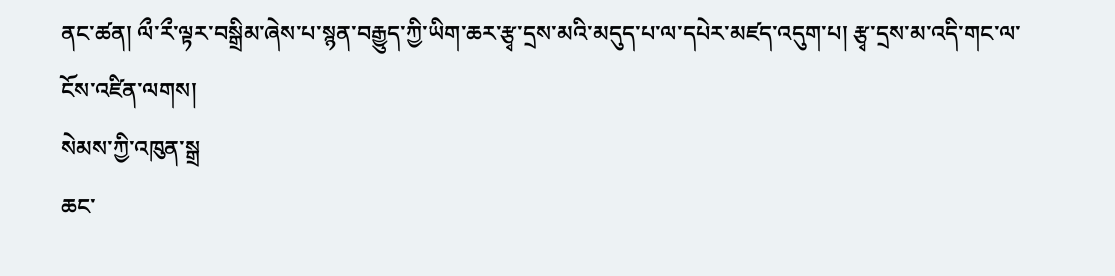ནང་ཚན། ལྀ་རྀ་ལྟར་བསྒྲིམ་ཞེས་པ་སྙན་བརྒྱུད་ཀྱི་ཡིག་ཆར་རྩྭ་དྲས་མའི་མདུད་པ་ལ་དཔེར་མཛད་འདུག་པ། རྩྭ་དྲས་མ་འདི་གང་ལ་ངོས་འཛིན་ལགས།
སེམས་ཀྱི་འཁུན་སྒྲ
ཆང་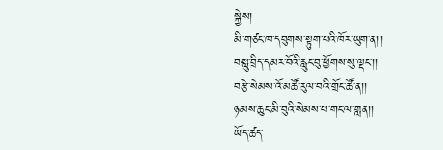སྐྱེས།
མི་གཙང་ཁ་དབུགས་སྟུག་པའི་ཁོར་ཡུག་ན།།
བསླུ་བྲིད་དམར་བོའི་རླུང་བུ་ཕྱོགས་སུ་ལྡང་།།
བརྩེ་སེམས་འོ་མཚོ་རུལ་བའི་གྲོང་ཚོ་ན།།
ཉམས་ཆུང་མི་བུའི་སེམས་པ་གང་ལ་གླན།།
ཡོད་ཚད་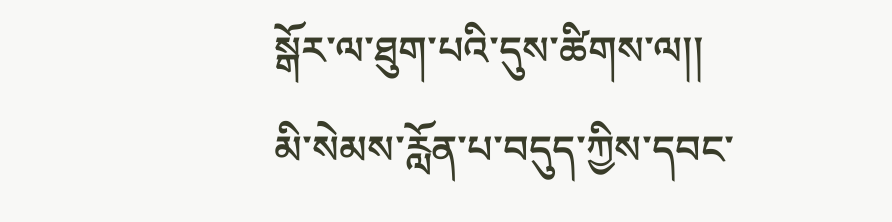སྒོར་ལ་ཐུག་པའི་དུས་ཚིགས་ལ།།
མི་སེམས་རློན་པ་བདུད་ཀྱིས་དབང་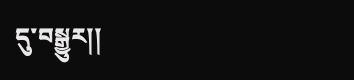དུ་བསྒྱུར།།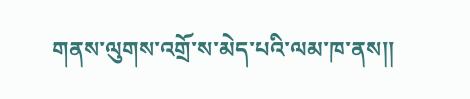གནས་ལུགས་འགྲོ་ས་མེད་པའི་ལམ་ཁ་ནས།།